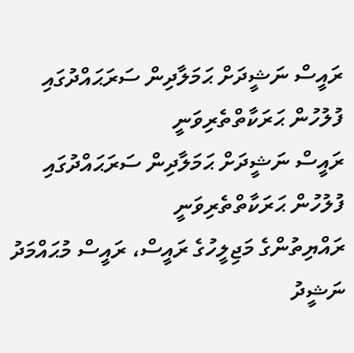ރައީސް ނަޝީދަށް ޙަމަލާދިން ސަރަޙައްދުގައި ފުލުހުން ޙަރަކާތްތެރިވަނީ
ރައީސް ނަޝީދަށް ޙަމަލާދިން ސަރަޙައްދުގައި ފުލުހުން ޙަރަކާތްތެރިވަނީ
ރައްޔިތުންގެ މަޖިލީހުގެ ރައީސް، ރައީސް މުޙައްމަދު ނަޝީދު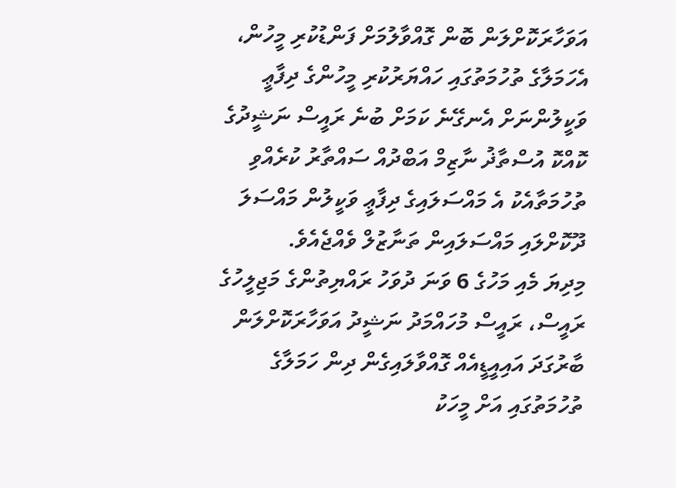އަވަހާރަކޮށްލަން ބޮން ގޮއްވާލުމަށް ފަންޑުކުރި މީހުން، އެހަމަލާގެ ތުހުމަތުގައި ހައްޔަރުކުރި މީހުންގެ ދިފާޢީ ވަކީލުންނަށް އެނގޭނެ ކަމަށް ބުނެ ރައީސް ނަޝީދުގެ ކޮއްކޮ އުސްތާޛު ނާޒިމް އަބްދުއް ސައްތާރު ކުރެއްވި ތުހުމަތާއެކު އެ މައްސަލައިގެ ދިފާޢީ ވަކީލުން މައްސަލަ ދޫކޮށްލައި މައްސަލައިން ތަނާޒުލް ވެއްޖެއެވެ.
މިދިޔަ މެއި މަހުގެ 6 ވަނަ ދުވަހު ރައްޔިތުންގެ މަޖިލީހުގެ ރައީސް، ރައީސް މުހައްމަދު ނަޝީދު އަވަހާރަކޮށްލަން ބާރުގަދަ އައިއީޑީއެއް ގޮއްވާލައިގެން ދިން ހަމަލާގެ ތުހުމަތުގައި އަށް މީހަކު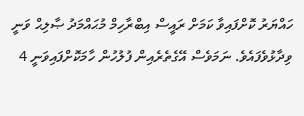ހައްޔަރު ކޮށްފައިވާ ކަމަށް ރައީސް އިބްރާހިމް މުޙައްމަދު ޞާލިޙް ވަނީ ވިދާޅުވެފައެވެ. ނަމަވެސް އޭގެތެރެއިން ފުލުހުން ހާމަކޮށްފައިވަނީ 4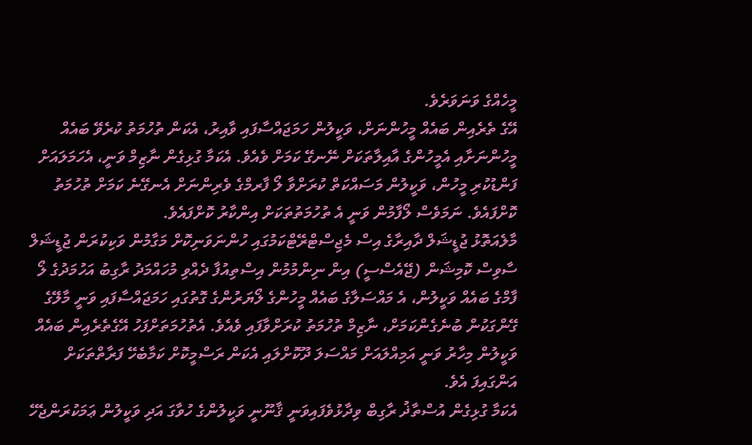މީހެއްގެ ވަނަވަރެވެ.
އޭގެ ތެރެއިން ބައެއް މީހުންނަށް، ވަކީލުން ހަމަޖައްސާފައި ވާއިރު، އެކަން ތުހުމަތު ކުރެވޭ ބައެއް މީހުންނަށާއި އެމީހުންގެ އާއިލާތަކަށް ނޭނގޭ ކަމަށް ވެއެވެ. އެކަމާ ގުޅިގެން ނާޒިމް ވަނީ، އެހަމަލައަށް ފަންޑުކުރި މީހުން، ވަކީލުން މަސައްކަތް ކުރަށްވާ ލޯ ފާރމްގެ ވެރިންނަށް އެނގޭނެ ކަމަށް ތުހުމަތު ކޮށްފައެވެ. ނަމަވެސް ލޯފާމުން ވަނީ އެ ތުހުމަތުތަކަށް އިންކާރު ކޮށްފައެވެ.
މާލެއަތޮޅު ޖުޑީޝަލް ދާއިރާގެ އިސް މެޖިސްޓްރޭޓްކަމުގައި ހުންނަވަނިކޮށް މަގާމުން ވަކިކުރަން ޖުޑީޝަލް ސާވިސް ކޮމިޝަން (ޖޭއެސްސީ) އިން ނިންމުމުން އިސްތިއުފާ ދެއްވި މުހައްމަދު ރާގިބު އަހުމަދުގެ ލޯ ފާމްގެ ބައެއް ވަކީލުން، އެ މައްސަލާގެ ބައެއް މީހުންގެ ލޯޔަރުންގެ ގޮތުގައި ހަމަޖައްސާފައި ވަނީ މާލޭގެ ގޭންގަކުން ބުނެގެންކަމަށް، ނާޒިމް ތުހުމަތު ކުރަށްވާފައި ވެއެވެ. އެތުހުމަތަށްފަހު އޭގެތެރެއިން ބައެއް ވަކީލުން މިހާރު ވަނީ އަމިއްލައަށް މައްސަލަ ދޫކޮށްލައި އެކަން ރަސްމީކޮށް ކަމާބެހޭ ފަރާތްތަކަށް އަންގައިފަ އެވެ.
އެކަމާ ގުޅިގެން އުސްތާޛު ރާގިބް ވިދާޅުވެފައިވަނީ ޤާނޫނީ ވަކީލުންގެ ހުވާގަ އަދި ވަކީލުން ޢަމަކުރަންޖެހޭ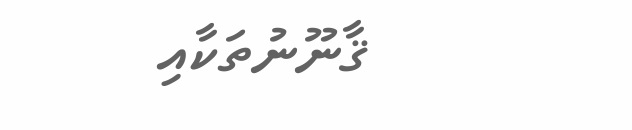ޤާނޫނުތަކާއި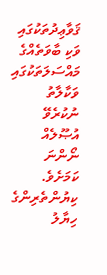ޤަވާޢިދުތަކުގައި ވަކި ބާވަތެއްގެ މައްސަލަތަކުގައި ވަކާލާތު ނުކުރެވޭ އުޞޫލެއް ނޯންނަ ކަމަށެވެ.
ކިޔުންތެރިންގެ ހިޔާލު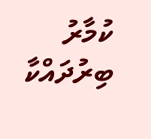ކުމާރު
ބިރުދައްކާ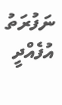ނަފުރަތު އުފެއްދީ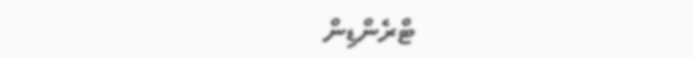ޓްރެންޑިން